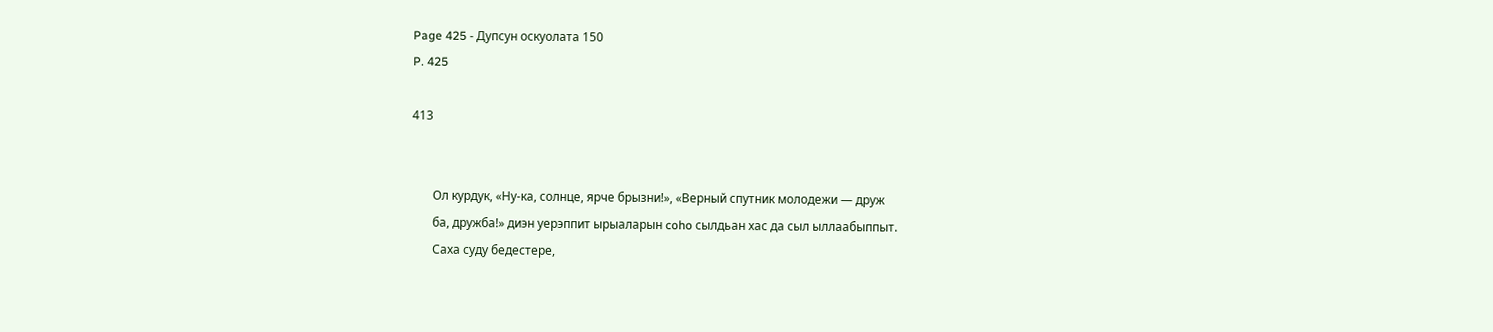Page 425 - Дупсун оскуолата 150
P. 425

413


       Ол курдук, «Ну-ка, солнце, ярче брызни!», «Верный спутник молодежи — друж
       ба, дружба!» диэн уерэппит ырыаларын coho сылдьан хас да сыл ыллаабыппыт.
       Саха суду бедестере,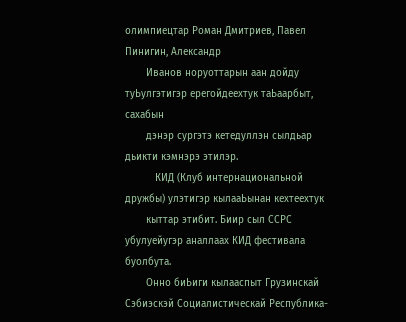олимпиецтар Роман Дмитриев, Павел Пинигин, Александр
       Иванов норуоттарын аан дойду туЬулгэтигэр ерегойдеехтук таЬаарбыт, сахабын
       дэнэр сургэтэ кетедуллэн сылдьар дьикти кэмнэрэ этилэр.
          КИД (Клуб интернациональной дружбы) улэтигэр кылааЬынан кехтеехтук
       кыттар этибит. Биир сыл ССРС убулуейугэр аналлаах КИД фестивала буолбута.
       Онно биЬиги кылааспыт Грузинскай Сэбиэскэй Социалистическай Республика-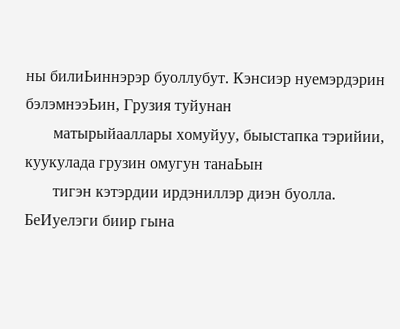ны билиЬиннэрэр буоллубут. Кэнсиэр нуемэрдэрин бэлэмнээЬин, Грузия туйунан
       матырыйааллары хомуйуу, быыстапка тэрийии, куукулада грузин омугун танаЬын
       тигэн кэтэрдии ирдэниллэр диэн буолла. БеИуелэги биир гына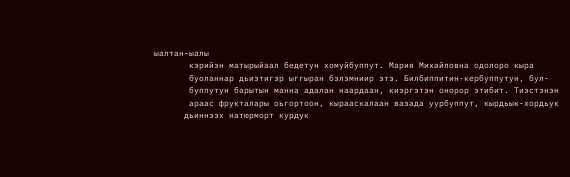ыалтан-ыалы
       кэрийэн матырыйаал бедетун хомуйбуппут. Мария Михайловна одолоро кыра
       буоланнар дьиэтигэр ыггыран бэлэмниир этэ. Билбиппитин-кербуппутун, бул-
       буппутун барытын манна адалан наардаан, киэргэтэн онорор этибит. Тиэстэнэн
       араас фрукталары оьгортоон, кырааскалаан вазада уурбуппут, кырдьык-хордьук
      дьиннээх натюрморт курдук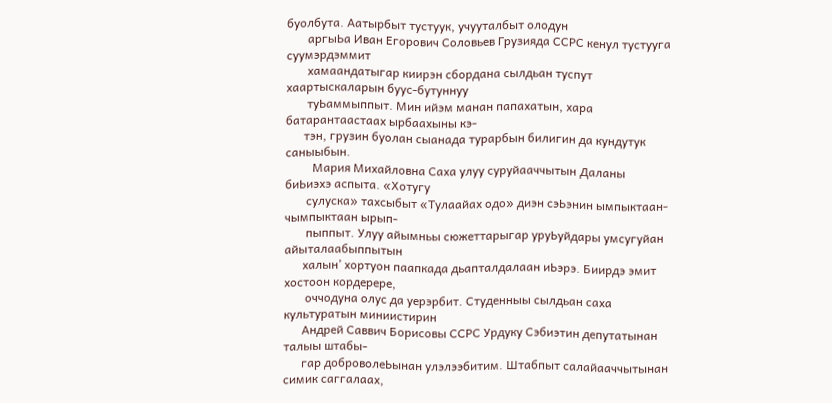буолбута. Аатырбыт тустуук, учууталбыт олодун
       аргыЬа Иван Егорович Соловьев Грузияда ССРС кенул тустууга суумэрдэммит
       хамаандатыгар киирэн сбордана сылдьан туспут хаартыскаларын буус-бутуннуу
       туЬаммыппыт. Мин ийэм манан папахатын, хара батарантаастаах ырбаахыны кэ-
      тэн, грузин буолан сыанада турарбын билигин да кундутук саныыбын.
         Мария Михайловна Саха улуу суруйааччытын Даланы биЬиэхэ аспыта. «Хотугу
       сулуска» тахсыбыт «Тулаайах одо» диэн сэЬэнин ымпыктаан-чымпыктаан ырып-
       пыппыт. Улуу айымньы сюжеттарыгар уруЬуйдары умсугуйан айыталаабыппытын
      халын’ хортуон паапкада дьапталдалаан иЬэрэ. Биирдэ эмит хостоон кордерере,
       оччодуна олус да уерэрбит. Студенныы сылдьан саха культуратын миниистирин
      Андрей Саввич Борисовы ССРС Урдуку Сэбиэтин депутатынан талыы штабы-
      гар доброволеЬынан улэлээбитим. Штабпыт салайааччытынан симик саггалаах,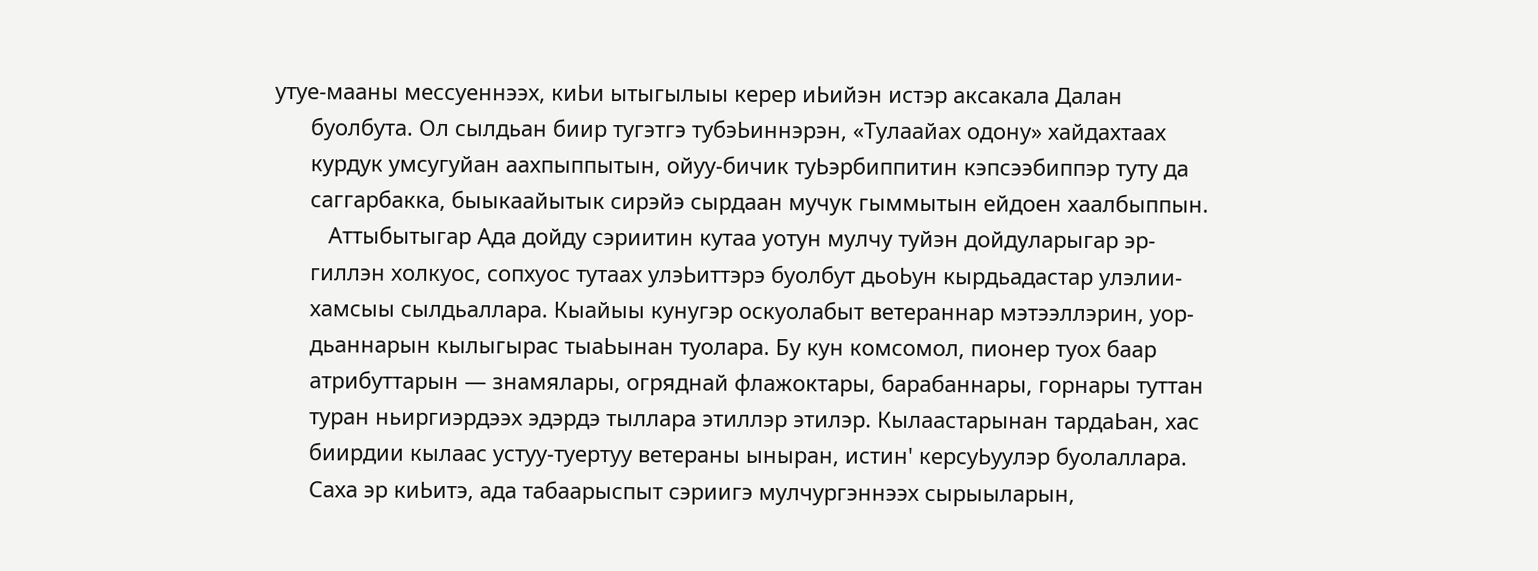утуе-мааны мессуеннээх, киЬи ытыгылыы керер иЬийэн истэр аксакала Далан
      буолбута. Ол сылдьан биир тугэтгэ тубэЬиннэрэн, «Тулаайах одону» хайдахтаах
      курдук умсугуйан аахпыппытын, ойуу-бичик туЬэрбиппитин кэпсээбиппэр туту да
      саггарбакка, быыкаайытык сирэйэ сырдаан мучук гыммытын ейдоен хаалбыппын.
         Аттыбытыгар Ада дойду сэриитин кутаа уотун мулчу туйэн дойдуларыгар эр-
      гиллэн холкуос, сопхуос тутаах улэЬиттэрэ буолбут дьоЬун кырдьадастар улэлии-
      хамсыы сылдьаллара. Кыайыы кунугэр оскуолабыт ветераннар мэтээллэрин, уор-
      дьаннарын кылыгырас тыаЬынан туолара. Бу кун комсомол, пионер туох баар
      атрибуттарын — знамялары, огряднай флажоктары, барабаннары, горнары туттан
      туран ньиргиэрдээх эдэрдэ тыллара этиллэр этилэр. Кылаастарынан тардаЬан, хас
      биирдии кылаас устуу-туертуу ветераны ыныран, истин' керсуЬуулэр буолаллара.
      Саха эр киЬитэ, ада табаарыспыт сэриигэ мулчургэннээх сырыыларын,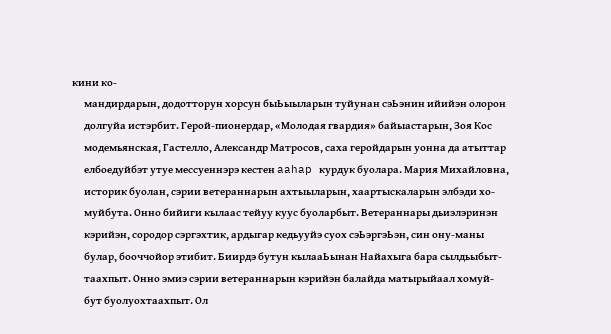кини ко-
      мандирдарын, додотторун хорсун быЬыыларын туйунан сэЬэнин ийийэн олорон
      долгуйа истэрбит. Герой-пионердар, «Молодая гвардия» байыастарын, Зоя Кос
      модемьянская, Гастелло, Александр Матросов, саха геройдарын уонна да атыттар
      елбоедуйбэт утуе мессуеннэрэ кестен aahap курдук буолара. Мария Михайловна,
      историк буолан, сэрии ветераннарын ахтыыларын, хаартыскаларын элбэди хо-
      муйбута. Онно бийиги кылаас тейуу куус буоларбыт. Ветераннары дьиэлэринэн
      кэрийэн, сородор сэргэхтик, ардыгар кедьууйэ суох сэЬэргэЬэн, син ону-маны
      булар, бооччойор этибит. Биирдэ бутун кылааЬынан Найахыга бара сылдьыбыт-
      таахпыт. Онно эмиэ сэрии ветераннарын кэрийэн балайда матырыйаал хомуй-
      бут буолуохтаахпыт. Ол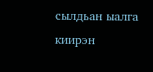сылдьан ыалга киирэн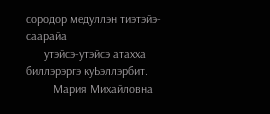сородор медуллэн тиэтэйэ-саарайа
      утэйсэ-утэйсэ атахха биллэрэргэ куЬэллэрбит.
         Мария Михайловна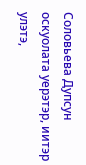Соловьева Дупсун оскуолата уерэтэр, иитэр улэтэ,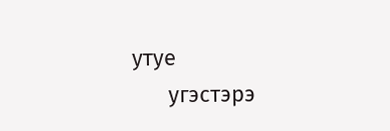утуе
      угэстэрэ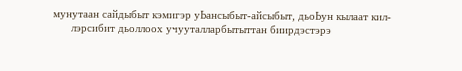мунутаан сайдыбыт кэмигэр уЬансыбыт-айсыбыт, дьоЬун кылаат кил-
      лэрсибит дьоллоох учууталларбытыттан биирдэстэрэ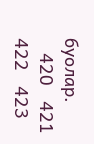буолар.
   420   421   422   423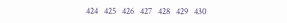424   425   426   427   428   429   430